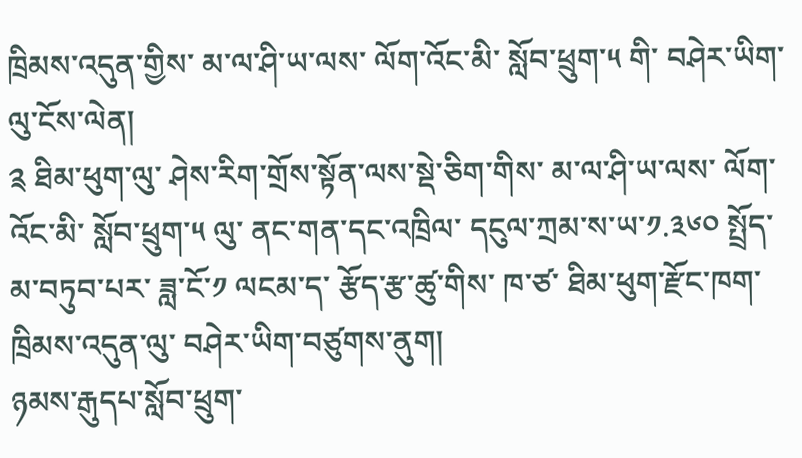ཁྲིམས་འདུན་གྱིས་ མ་ལ་ཤི་ཡ་ལས་ ལོག་འོང་མི་ སློབ་ཕྲུག་༥ གི་ བཤེར་ཡིག་ལུ་ངོས་ལེན།
༉ ཐིམ་ཕུག་ལུ་ ཤེས་རིག་གྲོས་སྟོན་ལས་སྡེ་ཅིག་གིས་ མ་ལ་ཤི་ཡ་ལས་ ལོག་འོང་མི་ སློབ་ཕྲུག་༥ ལུ་ ནང་གན་དང་འཁྲིལ་ དངུལ་ཀྲམ་ས་ཡ་༡.༣༦༠ སྤྲོད་མ་བཏུབ་པར་ ཟླ་ངོ་༡ ལངམ་ད་ རྩོད་རྩ་ཚུ་གིས་ ཁ་ཙ་ ཐིམ་ཕུག་རྫོང་ཁག་ཁྲིམས་འདུན་ལུ་ བཤེར་ཡིག་བཙུགས་ནུག།
ཉམས་རྒུདཔ་སློབ་ཕྲུག་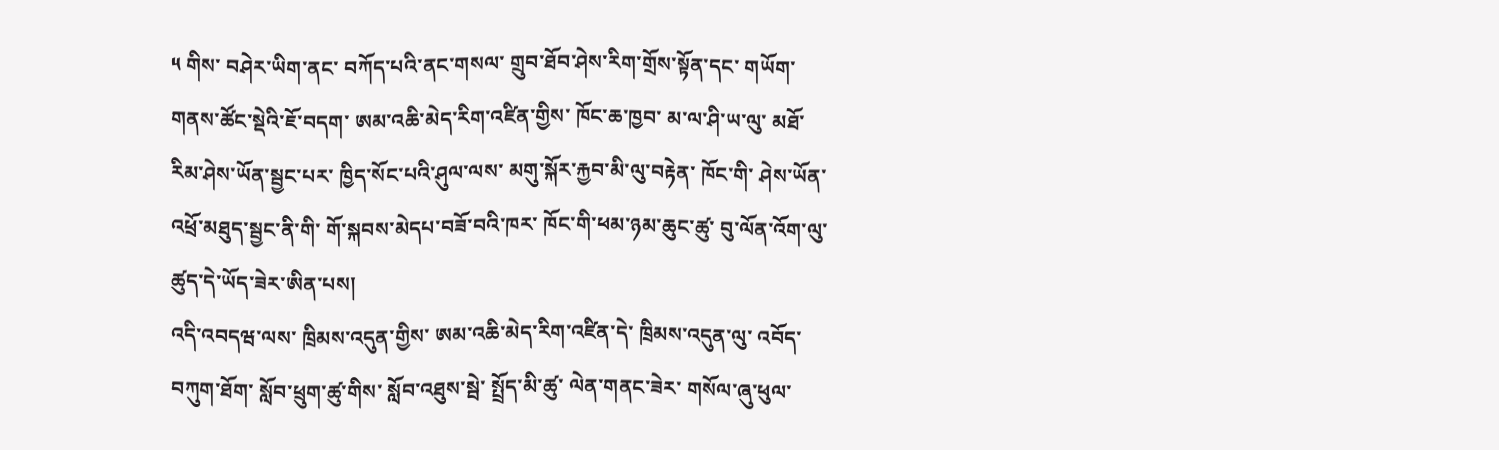༥ གིས་ བཤེར་ཡིག་ནང་ བཀོད་པའི་ནང་གསལ་ གྲུབ་ཐོབ་ཤེས་རིག་གྲོས་སྟོན་དང་ གཡོག་གནས་ཚོང་སྡེའི་ཇོ་བདག་ ཨམ་འཆི་མེད་རིག་འཛིན་གྱིས་ ཁོང་ཆ་ཁྱབ་ མ་ལ་ཤི་ཡ་ལུ་ མཐོ་རིམ་ཤེས་ཡོན་སྦྱང་པར་ ཁྱིད་སོང་པའི་ཤུལ་ལས་ མགུ་སྐོར་རྐྱབ་མི་ལུ་བརྟེན་ ཁོང་གི་ ཤེས་ཡོན་འཕྲོ་མཐུད་སྦྱང་ནི་གི་ གོ་སྐབས་མེདཔ་བཟོ་བའི་ཁར་ ཁོང་གི་ཕམ་ཉམ་ཆུང་ཚུ་ བུ་ལོན་འོག་ལུ་ ཚུད་དེ་ཡོད་ཟེར་ཨིན་པས།
འདི་འབདཝ་ལས་ ཁྲིམས་འདུན་གྱིས་ ཨམ་འཆི་མེད་རིག་འཛིན་དེ་ ཁྲིམས་འདུན་ལུ་ འབོད་བཀུག་ཐོག་ སློབ་ཕྲུག་ཚུ་གིས་ སློབ་འཐུས་སྦེ་ སྤྲོད་མི་ཚུ་ ལེན་གནང་ཟེར་ གསོལ་ཞུ་ཕུལ་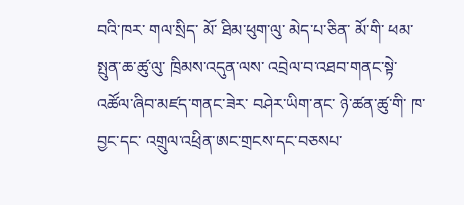བའི་ཁར་ གལ་སྲིད་ མོ་ ཐིམ་ཕུག་ལུ་ མེད་པ་ཅིན་ མོ་གི་ ཕམ་སྤུན་ཆ་ཚུ་ལུ་ ཁྲིམས་འདུན་ལས་ འབྲེལ་བ་འཐབ་གནང་སྟེ་ འཚོལ་ཞིབ་མཛད་གནང་ཟེར་ བཤེར་ཡིག་ནང་ ཉེ་ཚན་ཚུ་གི་ ཁ་བྱང་དང་ འགྲུལ་འཕྲིན་ཨང་གྲངས་དང་བཅསཔ་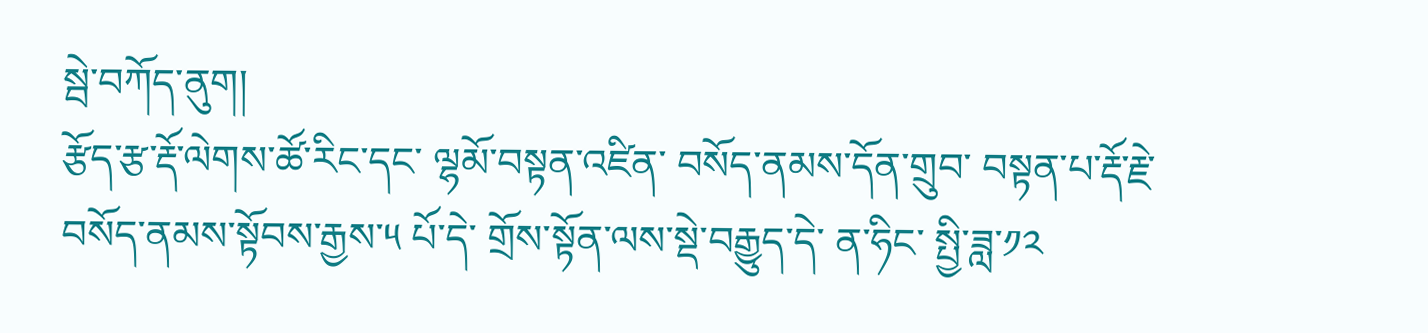སྦེ་བཀོད་ནུག།
རྩོད་རྩ་རྡོ་ལེགས་ཚོ་རིང་དང་ ལྷམོ་བསྟན་འཛིན་ བསོད་ནམས་དོན་གྲུབ་ བསྟན་པ་རྡོ་རྗེ་ བསོད་ནམས་སྟོབས་རྒྱས་༥ པོ་དེ་ གྲོས་སྟོན་ལས་སྡེ་བརྒྱུད་དེ་ ན་ཧིང་ སྤྱི་ཟླ་༡༢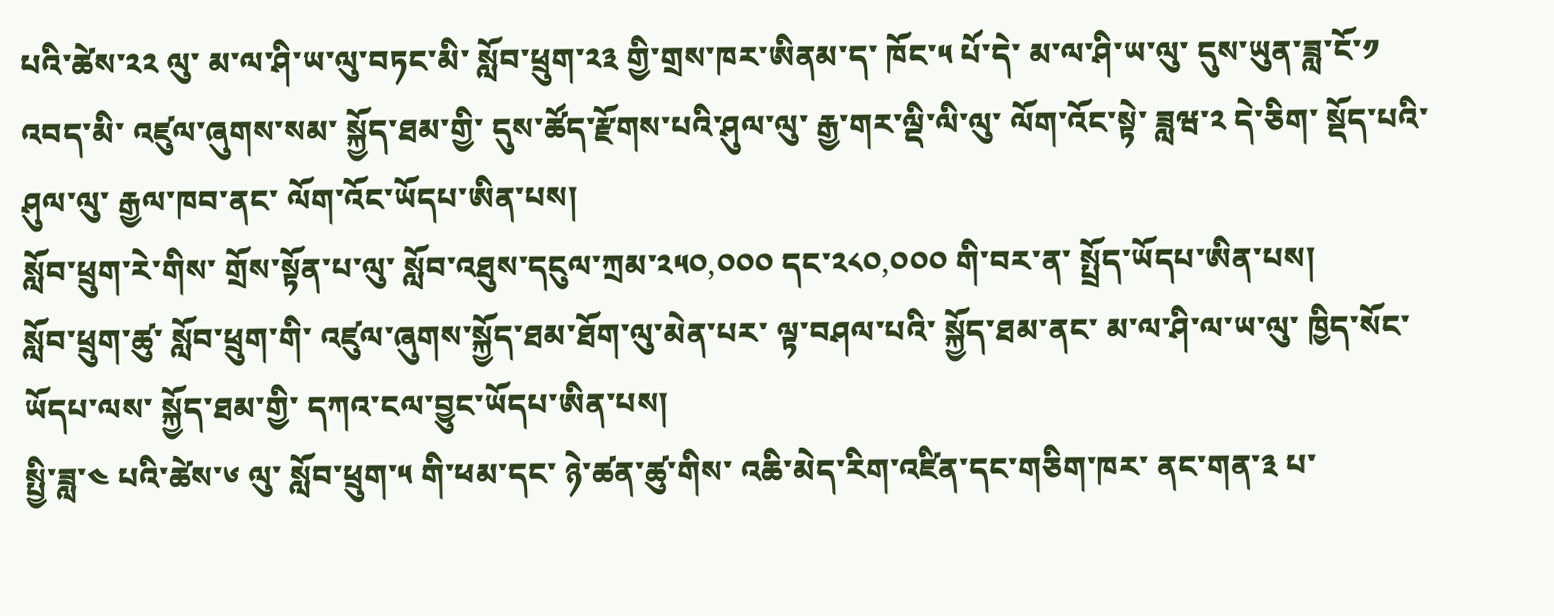པའི་ཚེས་༢༢ ལུ་ མ་ལ་ཤི་ཡ་ལུ་བཏང་མི་ སློབ་ཕྲུག་༢༣ གྱི་གྲས་ཁར་ཨིནམ་ད་ ཁོང་༥ པོ་དེ་ མ་ལ་ཤི་ཡ་ལུ་ དུས་ཡུན་ཟླ་ངོ་༡ འབད་མི་ འཛུལ་ཞུགས་སམ་ སྐྱོད་ཐམ་གྱི་ དུས་ཚོད་རྫོགས་པའི་ཤུལ་ལུ་ རྒྱ་གར་ལྡི་ལི་ལུ་ ལོག་འོང་སྟེ་ ཟླཝ་༢ དེ་ཅིག་ སྡོད་པའི་ཤུལ་ལུ་ རྒྱལ་ཁབ་ནང་ ལོག་འོང་ཡོདཔ་ཨིན་པས།
སློབ་ཕྲུག་རེ་གིས་ གྲོས་སྟོན་པ་ལུ་ སློབ་འཐུས་དངུལ་ཀྲམ་༢༥༠,༠༠༠ དང་༢༨༠,༠༠༠ གི་བར་ན་ སྤྲོད་ཡོདཔ་ཨིན་པས།
སློབ་ཕྲུག་ཚུ་ སློབ་ཕྲུག་གི་ འཛུལ་ཞུགས་སྐྱོད་ཐམ་ཐོག་ལུ་མེན་པར་ ལྟ་བཤལ་པའི་ སྐྱོད་ཐམ་ནང་ མ་ལ་ཤི་ལ་ཡ་ལུ་ ཁྱིད་སོང་ཡོདཔ་ལས་ སྐྱོད་ཐམ་གྱི་ དཀའ་ངལ་བྱུང་ཡོདཔ་ཨིན་པས།
སྤྱི་ཟླ་༤ པའི་ཚེས་༦ ལུ་ སློབ་ཕྲུག་༥ གི་ཕམ་དང་ ཉེ་ཚན་ཚུ་གིས་ འཆི་མེད་རིག་འཛིན་དང་གཅིག་ཁར་ ནང་གན་༣ པ་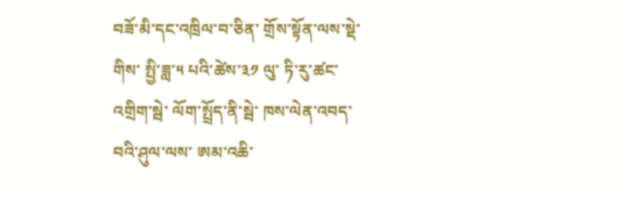བཟོ་མི་དང་འཁྲིལ་བ་ཅིན་ གྲོས་སྟོན་ལས་སྡེ་གིས་ སྤྱི་ཟླ་༥ པའི་ཚེས་༣༡ ལུ་ ཏི་རུ་ཚང་འགྲིག་སྦེ་ ལོག་སྤྲོད་ནི་སྦེ་ ཁས་ལེན་འབད་བའི་ཤུལ་ལས་ ཨམ་འཆི་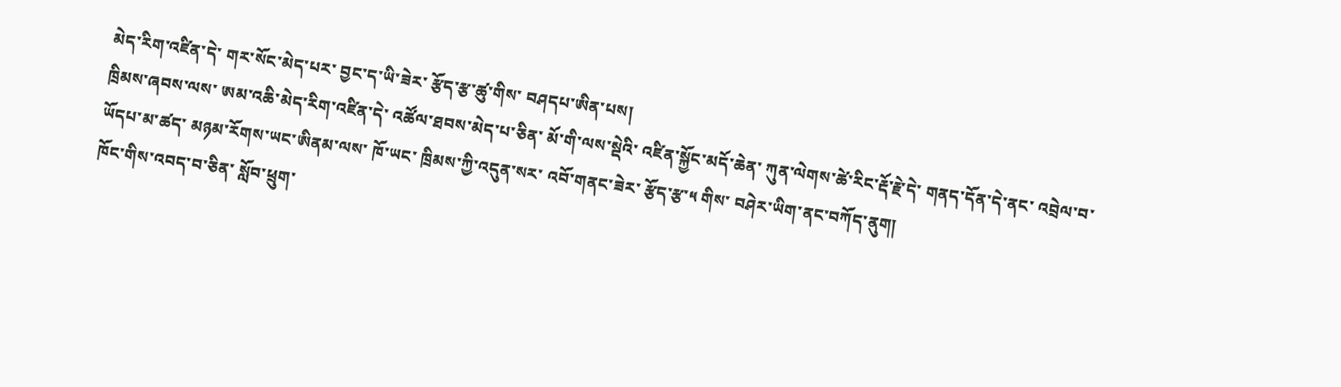མེད་རིག་འཛིན་དེ་ གར་སོང་མེད་པར་ བྱང་ད་ཡི་ཟེར་ རྩོད་རྩ་ཚུ་གིས་ བཤདཔ་ཨིན་པས།
ཁྲིམས་ཞབས་ལས་ ཨམ་འཆི་མེད་རིག་འཛིན་དེ་ འཚོལ་ཐབས་མེད་པ་ཅིན་ མོ་གི་ལས་སྡེའི་ འཛིན་སྐྱོང་མདོ་ཆེན་ ཀུན་ལེགས་ཚེ་རིང་རྡོ་རྗེ་དེ་ གནད་དོན་དེ་ནང་ འབྲེལ་བ་ཡོདཔ་མ་ཚད་ མཉམ་རོགས་ཡང་ཨིནམ་ལས་ ཁོ་ཡང་ ཁྲིམས་ཀྱི་འདུན་སར་ འབོ་གནང་ཟེར་ རྩོད་རྩ་༥ གིས་ བཤེར་ཡིག་ནང་བཀོད་ནུག།
ཁོང་གིས་འབད་བ་ཅིན་ སློབ་ཕྲུག་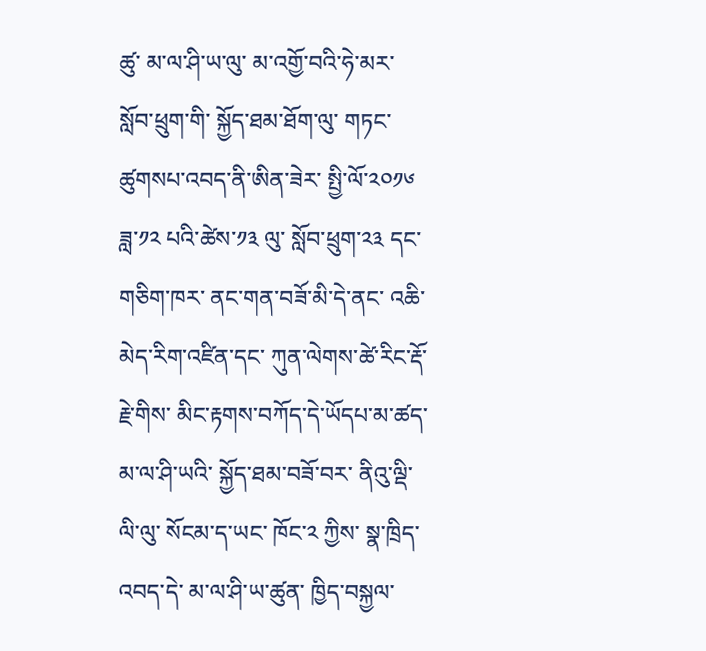ཚུ་ མ་ལ་ཤི་ཡ་ལུ་ མ་འགྱོ་བའི་ཧེ་མར་ སློབ་ཕྲུག་གི་ སྐྱོད་ཐམ་ཐོག་ལུ་ གཏང་ཚུགསཔ་འབད་ནི་ཨིན་ཟེར་ སྤྱི་ལོ་༢༠༡༦ ཟླ་༡༢ པའི་ཚེས་༡༣ ལུ་ སློབ་ཕྲུག་༢༣ དང་གཅིག་ཁར་ ནང་གན་བཟོ་མི་དེ་ནང་ འཆི་མེད་རིག་འཛིན་དང་ ཀུན་ལེགས་ཚེ་རིང་རྡོ་རྗེ་གིས་ མིང་རྟགས་བཀོད་དེ་ཡོདཔ་མ་ཚད་ མ་ལ་ཤི་ཡའི་ སྐྱོད་ཐམ་བཟོ་བར་ ནིའུ་ལྡི་ལི་ལུ་ སོངམ་ད་ཡང་ ཁོང་༢ ཀྱིས་ སྣ་ཁྲིད་འབད་དེ་ མ་ལ་ཤི་ཡ་ཚུན་ ཁྱིད་བསྐྱལ་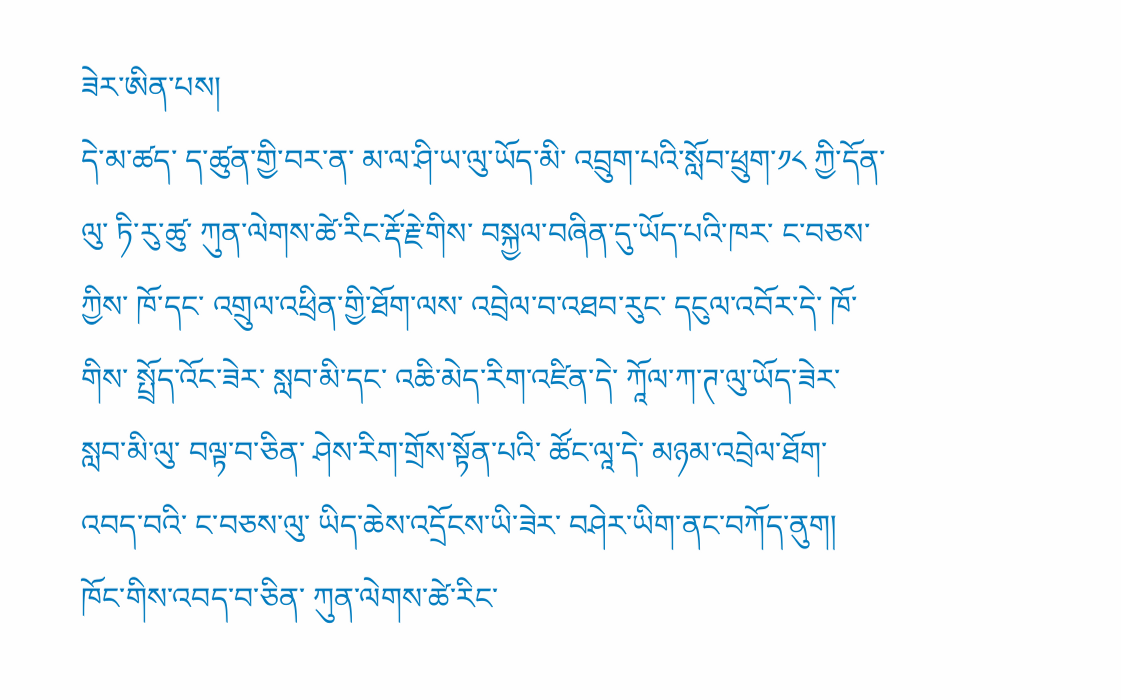ཟེར་ཨིན་པས།
དེ་མ་ཚད་ ད་ཚུན་གྱི་བར་ན་ མ་ལ་ཤི་ཡ་ལུ་ཡོད་མི་ འབྲུག་པའི་སློབ་ཕྲུག་༡༨ ཀྱི་དོན་ལུ་ ཏི་རུ་ཚུ་ ཀུན་ལེགས་ཚེ་རིང་རྡོ་རྗེ་གིས་ བསྐྱལ་བཞིན་དུ་ཡོད་པའི་ཁར་ ང་བཅས་ཀྱིས་ ཁོ་དང་ འགྲུལ་འཕྲིན་གྱི་ཐོག་ལས་ འབྲེལ་བ་འཐབ་རུང་ དངུལ་འབོར་དེ་ ཁོ་གིས་ སྤྲོད་འོང་ཟེར་ སླབ་མི་དང་ འཆི་མེད་རིག་འཛིན་དེ་ ཀཱོལ་ཀ་ཊ་ལུ་ཡོད་ཟེར་ སླབ་མི་ལུ་ བལྟ་བ་ཅིན་ ཤེས་རིག་གྲོས་སྟོན་པའི་ ཚོང་ལཱ་དེ་ མཉམ་འབྲེལ་ཐོག་འབད་བའི་ ང་བཅས་ལུ་ ཡིད་ཆེས་འདྲོངས་ཡི་ཟེར་ བཤེར་ཡིག་ནང་བཀོད་ནུག།
ཁོང་གིས་འབད་བ་ཅིན་ ཀུན་ལེགས་ཚེ་རིང་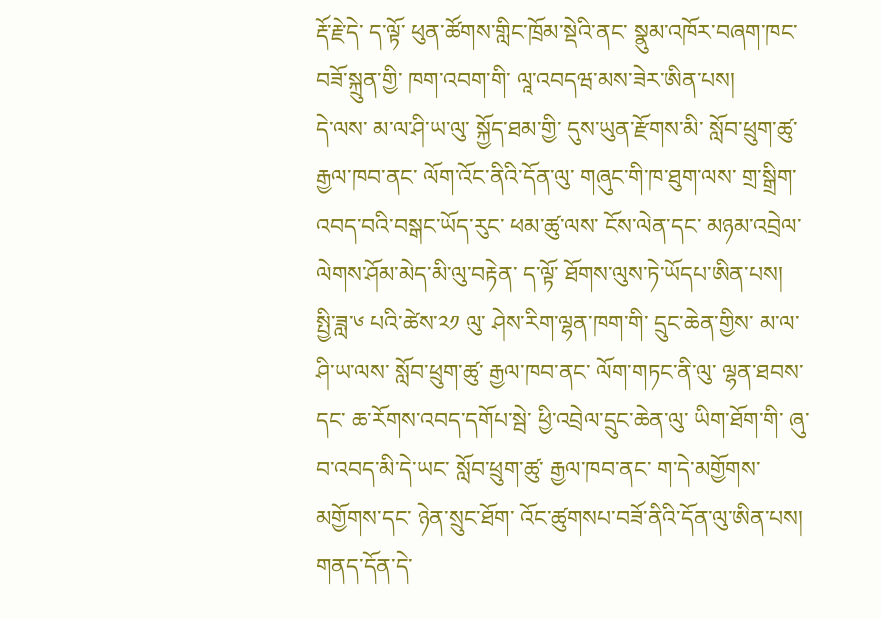རྡོ་རྗེ་དེ་ ད་ལྟོ་ ཕུན་ཚོགས་གླིང་ཁྲོམ་སྡེའི་ནང་ སྣུམ་འཁོར་བཞག་ཁང་བཟོ་སྐྲུན་གྱི་ ཁག་འབག་གི་ ལཱ་འབདཝ་མས་ཟེར་ཨིན་པས།
དེ་ལས་ མ་ལ་ཤི་ཡ་ལུ་ སྐྱོད་ཐམ་གྱི་ དུས་ཡུན་རྫོགས་མི་ སློབ་ཕྲུག་ཚུ་ རྒྱལ་ཁབ་ནང་ ལོག་འོང་ནིའི་དོན་ལུ་ གཞུང་གི་ཁ་ཐུག་ལས་ གྲ་སྒྲིག་འབད་བའི་བསྒང་ཡོད་རུང་ ཕམ་ཚུ་ལས་ ངོས་ལེན་དང་ མཉམ་འབྲེལ་ལེགས་ཤོམ་མེད་མི་ལུ་བརྟེན་ ད་ལྟོ་ ཐོགས་ལུས་ཏེ་ཡོདཔ་ཨིན་པས།
སྤྱི་ཟླ་༦ པའི་ཚེས་༢༡ ལུ་ ཤེས་རིག་ལྷན་ཁག་གི་ དྲུང་ཆེན་གྱིས་ མ་ལ་ཤི་ཡ་ལས་ སློབ་ཕྲུག་ཚུ་ རྒྱལ་ཁབ་ནང་ ལོག་གཏང་ནི་ལུ་ ལྷན་ཐབས་དང་ ཆ་རོགས་འབད་དགོཔ་སྦེ་ ཕྱི་འབྲེལ་དྲུང་ཆེན་ལུ་ ཡིག་ཐོག་གི་ ཞུ་བ་འབད་མི་དེ་ཡང་ སློབ་ཕྲུག་ཚུ་ རྒྱལ་ཁབ་ནང་ ག་དེ་མགྱོགས་མགྱོགས་དང་ ཉེན་སྲུང་ཐོག་ འོང་ཚུགསཔ་བཟོ་ནིའི་དོན་ལུ་ཨིན་པས།
གནད་དོན་དེ་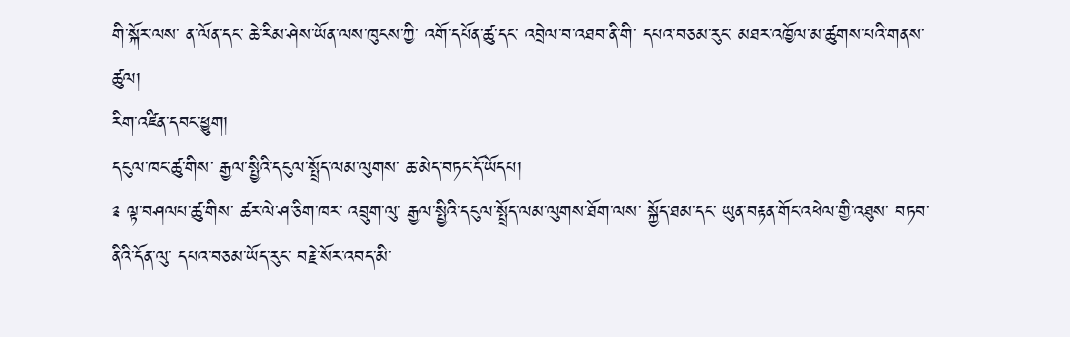གི་སྐོར་ལས་ ན་ལོན་དང་ ཆེ་རིམ་ཤེས་ཡོན་ལས་ཁུངས་ཀྱི་ འགོ་དཔོན་ཚུ་དང་ འབྲེལ་བ་འཐབ་ནི་གི་ དཔའ་བཅམ་རུང་ མཐར་འཁྱོལ་མ་ཚུགས་པའི་གནས་ཚུལ།
རིག་འཛིན་དབང་ཕྱུག།
དངུལ་ཁང་ཚུ་གིས་ རྒྱལ་སྤྱིའི་དངུལ་སྤྲོད་ལམ་ལུགས་ ཆ་མེད་བཏང་དོ་ཡོདཔ།
༉ ལྟ་བཤལཔ་ཚུ་གིས་ ཚར་ལེ་ཤ་ཅིག་ཁར་ འབྲུག་ལུ་ རྒྱལ་སྤྱིའི་དངུལ་སྤྲོད་ལམ་ལུགས་ཐོག་ལས་ སྐྱོད་ཐམ་དང་ ཡུན་བརྟན་གོང་འཕེལ་གྱི་འཐུས་ བཏབ་ནིའི་དོན་ལུ་ དཔའ་བཅམ་ཡོད་རུང་ བརྗེ་སོར་འབད་མི་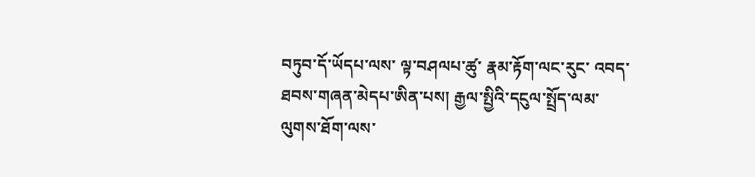བཏུབ་དོ་ཡོདཔ་ལས་ ལྟ་བཤལཔ་ཚུ་ རྣམ་རྟོག་ལང་རུང་ འབད་ཐབས་གཞན་མེདཔ་ཨིན་པས། རྒྱལ་སྤྱིའི་དངུལ་སྤྲོད་ལམ་ལུགས་ཐོག་ལས་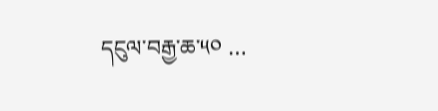དངུལ་བརྒྱ་ཆ་༥༠ …